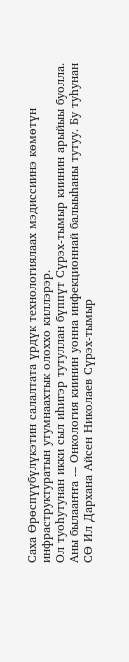Саха Өрөспүүбүлүкэтин салалтата үрдүк технологиялаах мэдиссиинэ көмөтүн инфраструктуратын утумнаахтык олоххо киллэрэр.
Ол туоһутунан икки сыл иһигэр тутуллан бүппүт Сүрэх-тымыр киинин арыйыы буолла. Аны былааҥҥа -– Онкология киинин уонна инфекционнай балыыһаны тутуу. Бу туһунан СӨ Ил Дархана Айсен Николаев Сүрэх-тымыр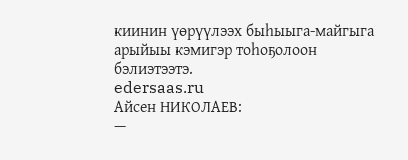киинин үөрүүлээх быһыыга-майгыга арыйыы кэмигэр тоһоҕолоон бэлиэтээтэ.
edersaas.ru
Айсен НИКОЛАЕВ:
—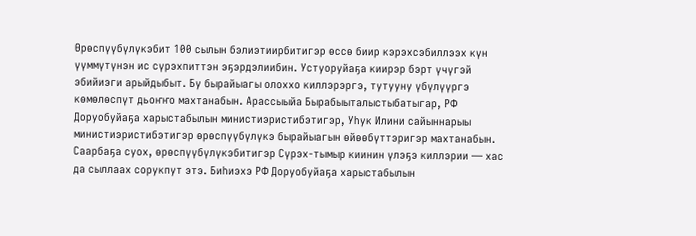Өрөспүүбүлүкэбит 100 сылын бэлиэтиирбитигэр өссө биир кэрэхсэбиллээх күн үүммүтүнэн ис сүрэхпиттэн эҕэрдэлиибин. Устуоруйаҕа киирэр бэрт үчүгэй эбийиэги арыйдыбыт. Бу бырайыагы олоххо киллэрэргэ, тутууну үбүлүүргэ көмөлөспүт дьоҥҥо махтанабын. Арассыыйа Бырабыыталыстыбатыгар, РФ Доруобуйаҕа харыстабылын министиэристибэтигэр, Уһук Илини сайыннарыы министиэристибэтигэр өрөспүүбүлүкэ бырайыагын өйөөбүттэригэр махтанабын. Саарбаҕа суох, өрөспүүбүлүкэбитигэр Сүрэх-тымыр киинин үлэҕэ киллэрии — хас да сыллаах сорукпут этэ. Биһиэхэ РФ Доруобуйаҕа харыстабылын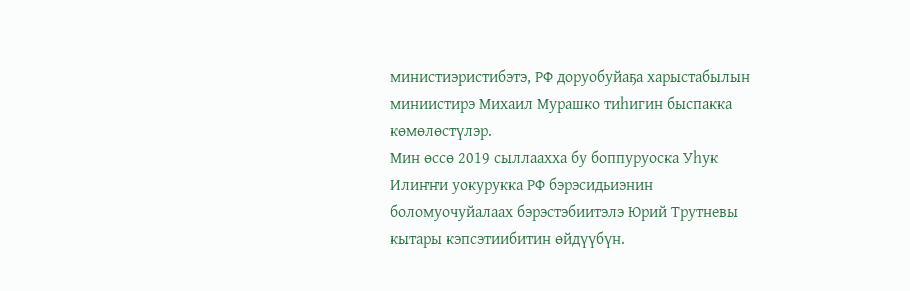министиэристибэтэ, РФ доруобуйаҕа харыстабылын миниистирэ Михаил Мурашко тиһигин быспакка көмөлөстүлэр.
Мин өссө 2019 сыллаахха бу боппуруоска Уһук Илиҥҥи уокурукка РФ бэрэсидьиэнин боломуочуйалаах бэрэстэбиитэлэ Юрий Трутневы кытары кэпсэтиибитин өйдүүбүн.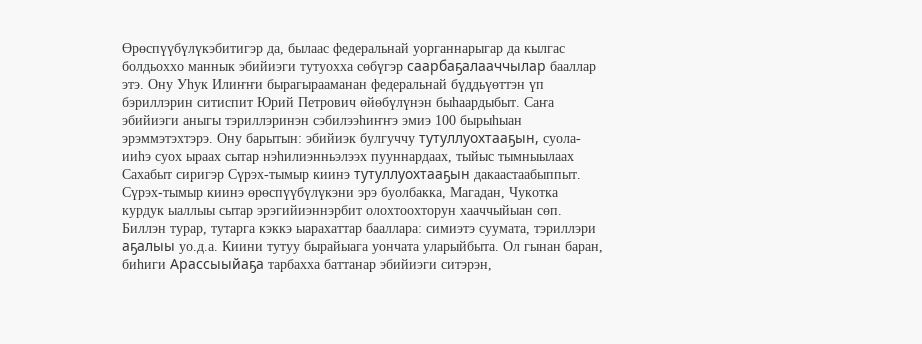Өрөспүүбүлүкэбитигэр да, былаас федеральнай уорганнарыгар да кылгас болдьоххо маннык эбийиэги тутуохха сөбүгэр саарбаҕалааччылар бааллар этэ. Ону Уһук Илиҥҥи бырагырааманан федеральнай бүддьүөттэн үп бэриллэрин ситиспит Юрий Петрович өйөбүлүнэн быһаардыбыт. Саҥа эбийиэги аныгы тэриллэринэн сэбилээһиҥҥэ эмиэ 100 бырыһыан эрэммэтэхтэрэ. Ону барытын: эбийиэк булгуччу тутуллуохтааҕын, суола-ииһэ суох ыраах сытар нэһилиэнньэлээх пууннардаах, тыйыс тымныылаах Сахабыт сиригэр Сүрэх-тымыр киинэ тутуллуохтааҕын дакаастаабыппыт. Сүрэх-тымыр киинэ өрөспүүбүлүкэни эрэ буолбакка, Магадан, Чукотка курдук ыаллыы сытар эрэгийиэннэрбит олохтоохторун хааччыйыан сөп.
Биллэн турар, тутарга кэккэ ыарахаттар бааллара: симиэтэ суумата, тэриллэри аҕалыы уо.д.а. Киини тутуу бырайыага уончата уларыйбыта. Ол гынан баран, биһиги Арассыыйаҕа тарбахха баттанар эбийиэги ситэрэн,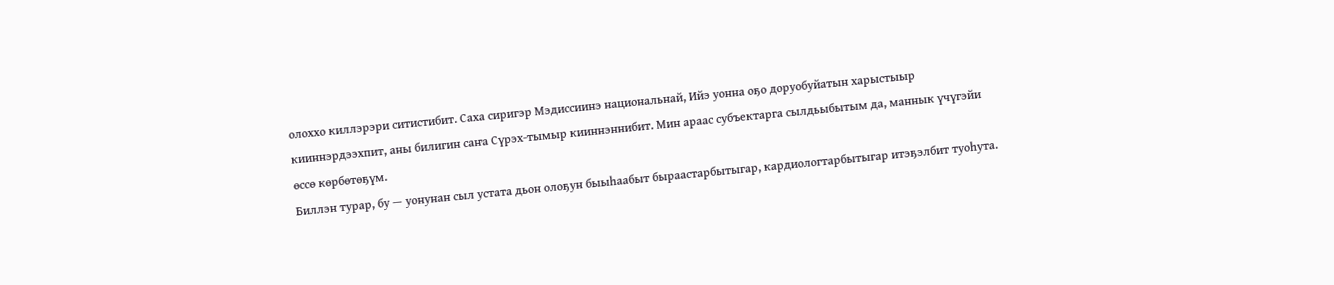олоххо киллэрэри ситистибит. Саха сиригэр Мэдиссиинэ национальнай, Ийэ уонна оҕо доруобуйатын харыстыыр кииннэрдээхпит, аны билигин саҥа Сүрэх-тымыр кииннэннибит. Мин араас субъектарга сылдьыбытым да, маннык үчүгэйи өссө көрбөтөҕүм.
Биллэн турар, бу — уонунан сыл устата дьон олоҕун быыһаабыт быраастарбытыгар, кардиологтарбытыгар итэҕэлбит туоһута.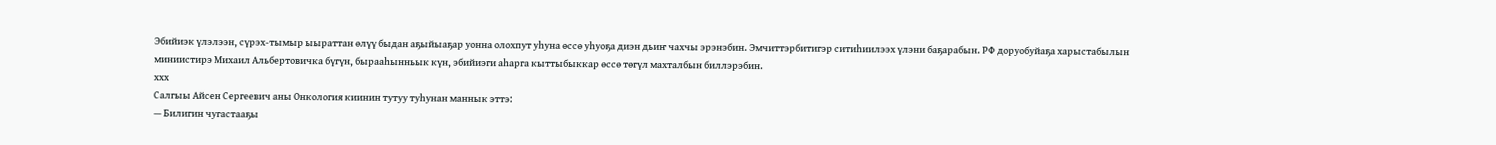Эбийиэк үлэлээн, сүрэх-тымыр ыыраттан өлүү быдан аҕыйыаҕар уонна олохпут уһуна өссө уһуоҕа диэн дьиҥ чахчы эрэнэбин. Эмчиттэрбитигэр ситиһиилээх үлэни баҕарабын. РФ доруобуйаҕа харыстабылын миниистирэ Михаил Альбертовичка бүгүн, бырааһынньык күн, эбийиэги аһарга кыттыбыккар өссө төгүл махталбын биллэрэбин.
ххх
Салгыы Айсен Сергеевич аны Онкология киинин тутуу туһунан маннык эттэ:
— Билигин чугастааҕы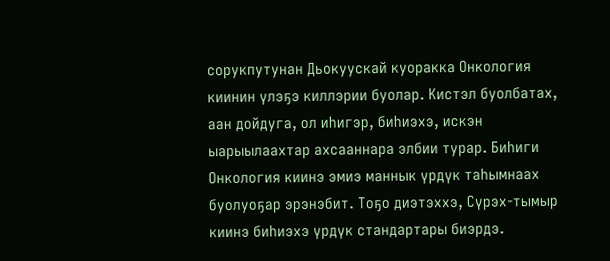сорукпутунан Дьокуускай куоракка Онкология киинин үлэҕэ киллэрии буолар. Кистэл буолбатах, аан дойдуга, ол иһигэр, биһиэхэ, искэн ыарыылаахтар ахсааннара элбии турар. Биһиги Онкология киинэ эмиэ маннык үрдүк таһымнаах буолуоҕар эрэнэбит. Тоҕо диэтэххэ, Сүрэх-тымыр киинэ биһиэхэ үрдүк стандартары биэрдэ.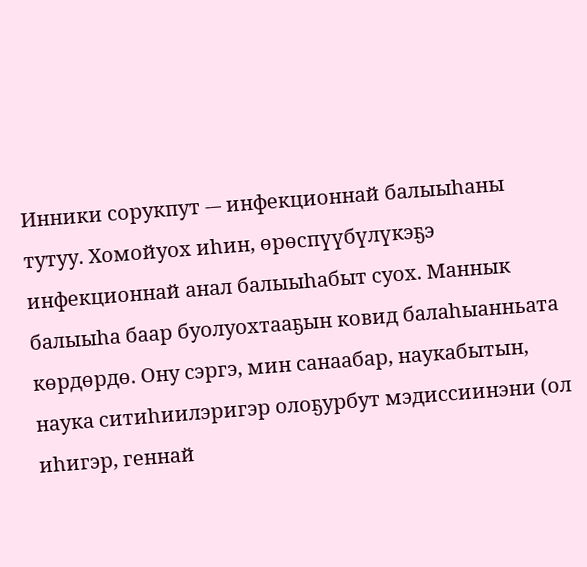Инники сорукпут -– инфекционнай балыыһаны тутуу. Хомойуох иһин, өрөспүүбүлүкэҕэ инфекционнай анал балыыһабыт суох. Маннык балыыһа баар буолуохтааҕын ковид балаһыанньата көрдөрдө. Ону сэргэ, мин санаабар, наукабытын, наука ситиһиилэригэр олоҕурбут мэдиссиинэни (ол иһигэр, геннай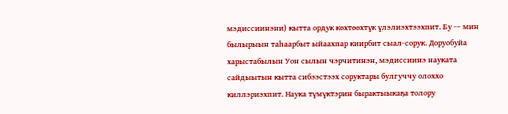мэдиссиинэни) кытта ордук көхтөөхтүк үлэлиэхтээхпит. Бу -– мин былырыын таһаарбыт ыйаахпар киирбит сыал-сорук. Доруобуйа харыстабылын Уон сылын чэрчитинэн, мэдиссиинэ науката сайдыытын кытта сибээстээх соруктары булгуччу олоххо киллэриэхпит. Наука түмүктэрин бырактыыкаҕа толору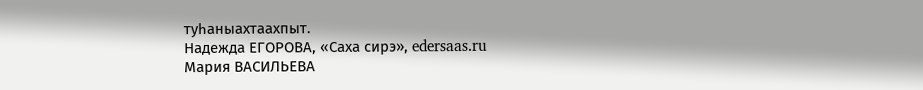туһаныахтаахпыт.
Надежда ЕГОРОВА, «Саха сирэ», edersaas.ru
Мария ВАСИЛЬЕВА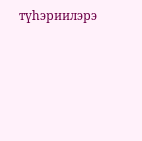түһэриилэрэ